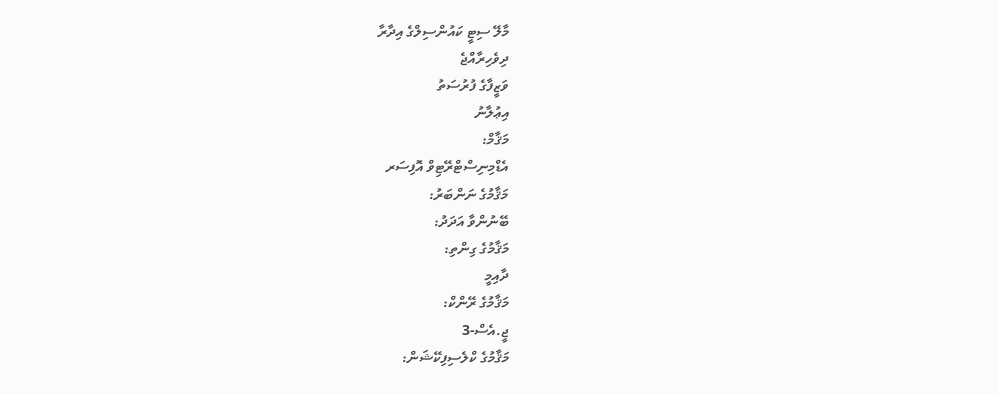މާލޭ ސިޓީ ކައުންސިލްގެ އިދާރާ
ދިވެހިރާއްޖެ
ވަޒީފާގެ ފުރުސަތު
އިޢުލާނު
މަޤާމް:
އެޑްމިނިސްޓްރޭޓިވް އޮފިސަރ
މަޤާމުގެ ނަންބަރު:
ބޭނުންވާ އަދަދު:
މަޤާމުގެ ގިންތި:
ދާއިމީ
މަޤާމުގެ ރޭންކް:
ޖީ.އެސް-3
މަޤާމުގެ ކްލެސިފިކޭޝަން: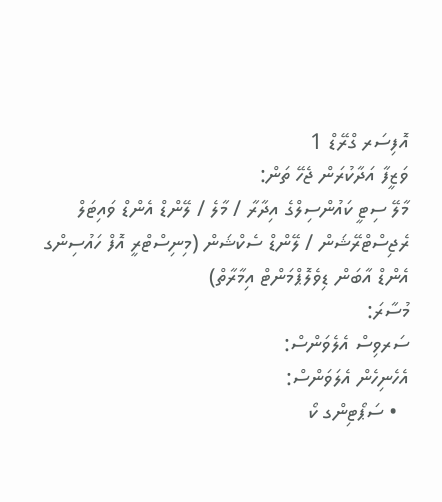އޮފިސަރ ގްރޭޑް 1
ވަޒީފާ އަދާކުރަން ޖެހޭ ތަން:
މާލޭ ސިޓީ ކައުންސިލްގެ އިދާރާ / މާލެ / ލޭންޑް އެންޑް ވައިޓަލް ރެޖިސްޓްރޭޝަން / ލޭންޑް ސެކްޝަން (މިނިސްޓްރީ އޮފް ހައުސިންގ އެންޑް އާބަން ޑިވެލޮޕްމަންޓް އިމާރާތް)
މުސާރަ:
ސަރވިސް އެލެވަންސް:
އެހެނިހެން އެލަވަންސް:
  • ސަޕޯޓިންގ ކޯ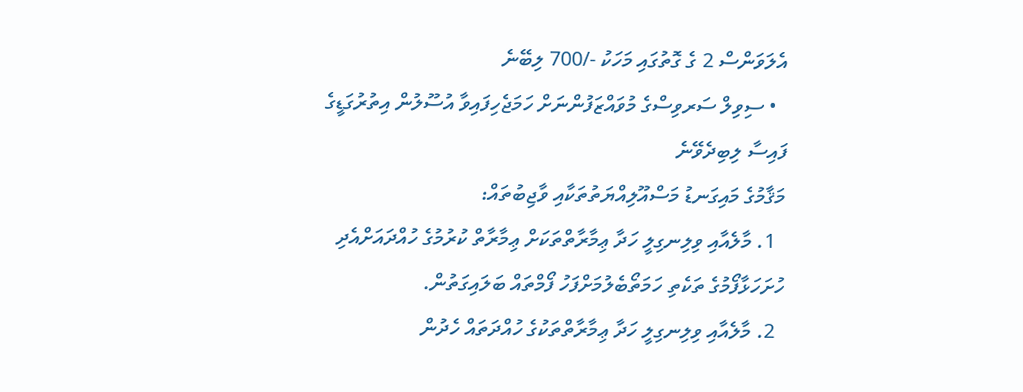އެލަވަންސް 2 ގެ ގޮތުގައި މަހަކު -/700 ލިބޭނެ
  • ސިވިލް ސަރވިސްގެ މުވައްޒަފުންނަށް ހަމަޖެހިފައިވާ އުސޫލުން އިތުރުގަޑީގެ ފައިސާ ލިބިދެވޭނެ
މަޤާމުގެ މައިގަނޑު މަސްއޫލިއްޔަތުތަކާއި ވާޖިބުތައް:
  1. މާލެއާއި ވިލިނގިލީ ހަދާ ޢިމާރާތްތަކަށް ޢިމާރާތް ކުރުމުގެ ހުއްދައަށްއެދި ހުށަހަޅާފޯމުގެ ތަކެތި ހަމަތޯބެލުމަށްފަހު ފޯމްތައް ބަލައިގަތުން.
  2. މާލެއާއި ވިލިނގިލީ ހަދާ ޢިމާރާތްތަކުގެ ހުއްދަތައް ހެދުން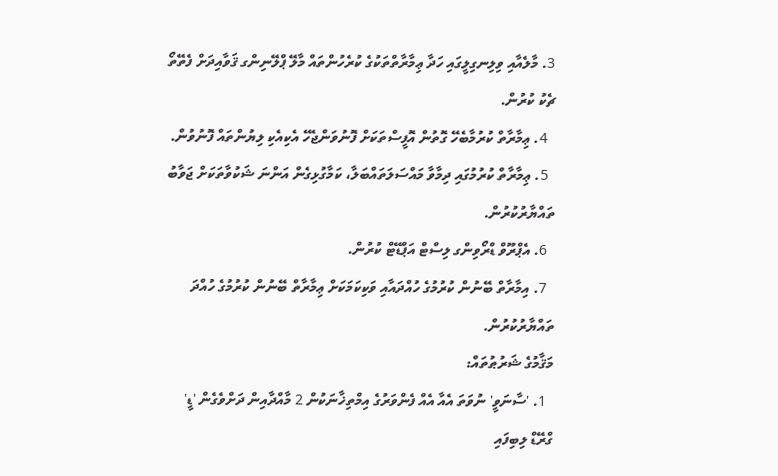3. މާލެއާއި ވިލިނގިލީގައި ހަދާ ޢިމާރާތްތަކުގެ ކުރެހުންތައް މާލޭ ޕްލޭނިންގ ޤަވާއިދަށް ފެތޭތޯ ޗެކު ކުރުން.
  4. ޢިމާރާތް ކުރުމާބެހޭ ގޮތުން އޮފީސްތަކަށް ފޮނުވަންޖެހޭ އެކިއެކި ލިޔުންތައް ފޮނުވުން.
  5. ޢިމާރާތް ކުރުމުގައި ދިމާވާ މައްސަލަތައްބަލާ، ކަމާގުޅިގެން އަންނަ ޝަކުވާތަކަށް ޖަވާބު ތައްޔާރުކުރުން.
  6. އެޕްރޫވް ޑްރޯވިންގ ލިސްޓް އަޕްޑޭޓް ކުރުން.
  7. އިމާރާތް ބޭނުން ކުރުމުގެ ހުއްދައާއި ވަކިކަމަކަށް ޢިމާރާތް ބޭނުން ކުރުމުގެ ހުއްދަ ތައްޔާރުކުރުން.
މަޤާމުގެ ޝަރުޠުތައް:
  1. 'ސާނަވީ' ނުވަތަ އެއާ އެއް ފެންވަރުގެ އިމްތިޚާނަކުން 2 މާއްދާއިން ދަށްވެގެން 'ޑީ' ގްރޭޑް ލިބިފައި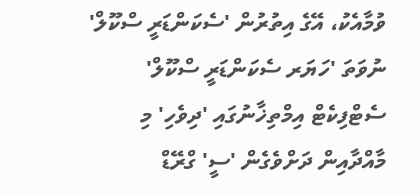ވުމާއެކު، އޭގެ އިތުރުން 'ސެކަންޑަރީ ސްކޫލް' ނުވަތަ 'ހަޔަރ ސެކަންޑަރީ ސްކޫލް' ސެޓްފިކެޓް އިމްތިޚާނުގައި 'ދިވެހި' މި މާއްދާއިން ދަށްވެގެން 'ސީ' ގްރޭޑް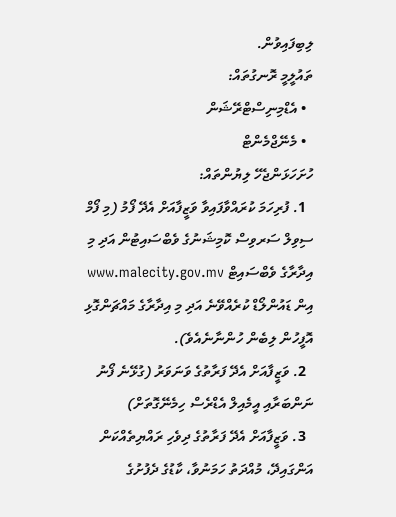ލިބިފައިވުން.
ތައުލީމީ ރޮނގުތައް:
  • އެޑްމިނިސްޓްރޭޝަން
  • މެނޭޖްމެންޓް
ހުށަހަޅަންޖެހޭ ލިޔުންތައް:
  1. ފުރިހަމަ ކުރައްވާފައިވާ ވަޒީފާއަށް އެދޭ ފޯމު (މި ފޯމް ސިވިލް ސަރވިސް ކޮމިޝަނުގެ ވެބްސައިޓުން އަދި މި އިދާރާގެ ވެބްސައިޓް www.malecity.gov.mv  އިން ޑައުންލޯޑް ކުރެއްވޭނެ އަދި މި އިދާރާގެ މައްޗަންގޮޅި އޮފީހުން ލިބެން ހުންނާނެއެވެ).
  2. ވަޒީފާއަށް އެދޭ ފަރާތުގެ ވަނަވަރު (ގުޅޭނެ ފޯނު ނަންބަރާއި އީމެއިލް އެޑްރެސް ހިމެނޭގޮތަށް)
  3. ވަޒީފާއަށް އެދޭ ފަރާތުގެ ދިވެހި ރައްޔިތެއްކަން އަންގައިދޭ، މުއްދަތު ހަމަނުވާ، ކާޑުގެ ދެފުށުގެ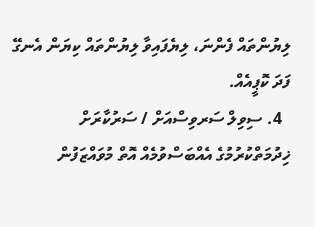ލިޔުންތައް ފެންނަ، ލިޔެފައިވާ ލިޔުންތައް ކިޔަން އެނގޭ ފަދަ ކޮޕީއެއް.
  4. ސިވިލް ސަރވިސްއަށް / ސަރުކާރަށް ޚިދުމަތްކުރުމުގެ އެއްބަސްވުމެއް އޮތް މުވައްޒަފުން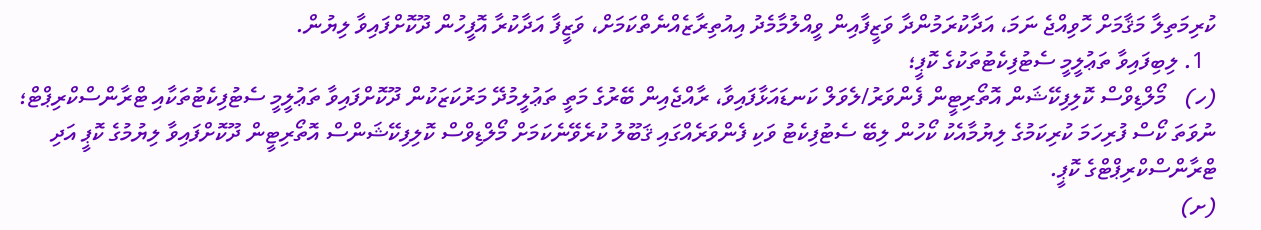ކުރިމަތިލާ މަޤާމަށް ހޮވިއްޖެ ނަމަ، އަދާކުރަމުންދާ ވަޒީފާއިން ވީއްލުމާމެދު އިއުތިރާޒެއްނެތްކަމަށް، ވަޒީފާ އަދާކުރާ އޮފީހުން ދޫކޮށްފައިވާ ލިޔުން.
  1. ލިބިފައިވާ ތަޢުލީމީ ސެޓުފިކެޓުތަކުގެ ކޮޕީ؛
(ހ)   މޯލްޑިވްސް ކޮލިފިކޭޝަން އޮތޯރިޓީން ފެންވަރު/ލެވަލް ކަނޑައަޅާފައިވާ، ރާއްޖެއިން ބޭރުގެ މަތީ ތަޢުލީމުދޭ މަރުކަޒަކުން ދޫކޮށްފައިވާ ތަޢުލީމީ ސެޓުފިކެޓުތަކާއި ޓްރާންސްކްރިޕްޓް؛ ނުވަތަ ކޯސް ފުރިހަމަ ކުރިކަމުގެ ލިޔުމާއެކު ކޯހުން ލިބޭ ސެޓުފިކެޓު ވަކި ފެންވަރެއްގައި ޤަބޫލު ކުރެވޭނެކަމަށް މޯލްޑިވްސް ކޮލިފިކޭޝަންސް އޮތޯރިޓީން ދޫކޮށްފައިވާ ލިޔުމުގެ ކޮޕީ އަދި ޓްރާންސްކްރިޕްޓްގެ ކޮޕީ.
(ށ)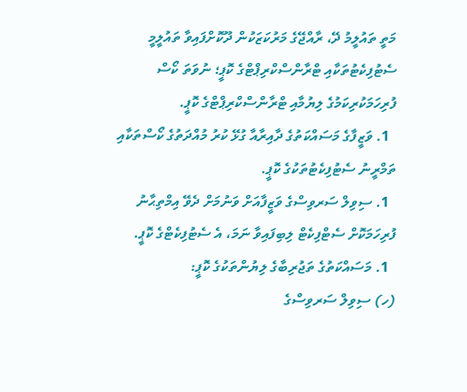މަތީ ތައުލީމު ދޭ، ރާއްޖޭގެ މަރުކަޒަކުން ދޫކޮށްފައިވާ ތައުލީމީ ސެޓުފިކެޓުތަކާއި ޓްރާންސްކްރިޕްޓްގެ ކޮޕީ؛ ނުވަތަ ކޯސް ފުރިހަމަކުރިކަމުގެ ލިޔުމާއި ޓްރާންސްކްރިޕްޓްގެ ކޮޕީ.
  1. ވަޒީފާގެ މަސައްކަތުގެ ދާއިރާއާ ގުޅޭ ކުރު މުއްދަތުގެ ކޯސްތަކާއި ތަމްރީނު ސެޓުފިކެޓުތަކުގެ ކޮޕީ.
  1. ސިވިލް ސަރވިސްގެ ވަޒީފާއަށް ވަނުމަށް ދެވޭ އިމްތިޙާނު ފުރިހަމަކޮށް ސެޓްފިކެޓް ލިބިފައިވާ ނަމަ، އެ ސެޓުފިކެޓްގެ ކޮޕީ.
  1. މަސައްކަތުގެ ތަޖުރިބާގެ ލިޔުންތަކުގެ ކޮޕީ:
(ހ) ސިވިލް ސަރވިސްގެ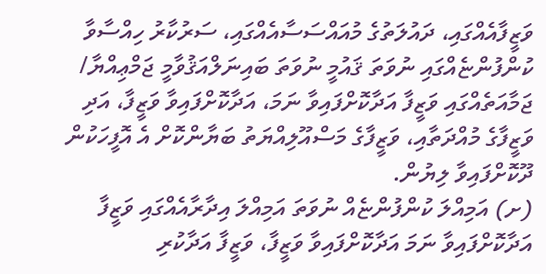ވަޒީފާއެއްގައި، ދައުލަތުގެ މުއައްސަސާއެއްގައި، ސަރުކާރު ހިއްސާވާ ކުންފުންޏެއްގައި ނުވަތަ ޤައުމީ ނުވަތަ ބައިނަލްއަޤުވާމީ ޖަމްޢިއްޔާ/ ޖަމާއަތެއްގައި ވަޒީފާ އަދާކޮށްފައިވާ ނަމަ، އަދާކޮށްފައިވާ ވަޒީފާ، އަދި ވަޒީފާގެ މުއްދަތާއި، ވަޒީފާގެ މަސްއޫލިއްޔަތު ބަޔާންކޮށް އެ އޮފީހަކުން ދޫކޮށްފައިވާ ލިޔުން.
(ށ) އަމިއްލަ ކުންފުންޏެއް ނުވަތަ އަމިއްލަ އިދާރާއެއްގައި ވަޒީފާ އަދާކޮށްފައިވާ ނަމަ އަދާކޮށްފައިވާ ވަޒީފާ، ވަޒީފާ އަދާކުރި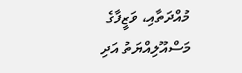މުއްދަތާއި، ވަޒީފާގެ މަސްއޫލިއްޔަތު އަދި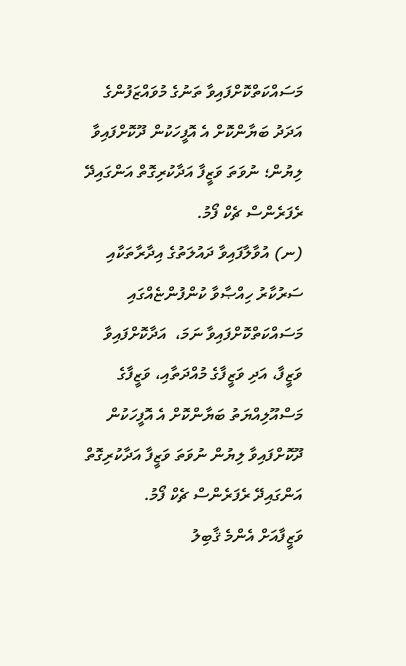މަސައްކަތްކޮށްފައިވާ ތަނުގެ މުވައްޒަފުންގެ އަދަދު ބަޔާންކޮށް އެ އޮފީހަކުން ދޫކޮށްފައިވާ ލިޔުން؛ ނުވަތަ ވަޒީފާ އަދާކުރިގޮތް އަންގައިދޭ ރެފަރެންސް ޗެކް ފޯމު.
(ނ) އުވާލާފައިވާ ދައުލަތުގެ އިދާރާތަކާއި ސަރުކާރު ހިއްޞާވާ ކުންފުންޏެއްގައި މަސައްކަތްކޮށްފައިވާ ނަމަ،  އަދާކޮށްފައިވާ ވަޒީފާ، އަދި ވަޒީފާގެ މުއްދަތާއި، ވަޒީފާގެ މަސްއޫލިއްޔަތު ބަޔާންކޮށް އެ އޮފީހަކުން ދޫކޮށްފައިވާ ލިޔުން ނުވަތަ ވަޒީފާ އަދާކުރިގޮތް އަންގައިދޭ ރެފަރެންސް ޗެކް ފޯމު.
ވަޒީފާއަށް އެންމެ ޤާބިލު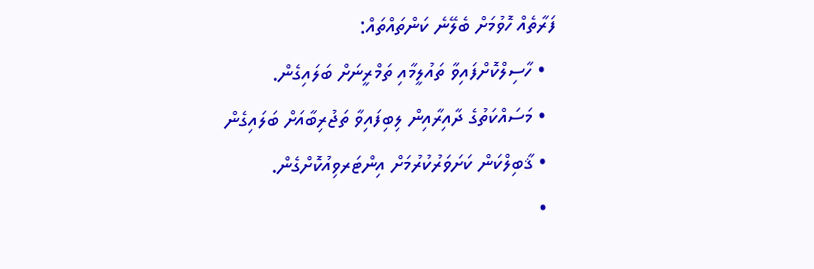ފަރާތެއް ހޮވުމަށް ބެލޭނެ ކަންތައްތައް:
  • ހާސިލްކޮށްފައިވާ ތައުލީމާއި ތަމްރީނަށް ބަލައިގެން.
  • މަސައްކަތުގެ ދާއިރާއިން ލިބިފައިވާ ތަޖުރިބާއަށް ބަލައިގެން
  • ޤާބިލްކަން ކަށަވަރުކުރުމަށް އިންޓަރވިއުކޮށްގެން.
  •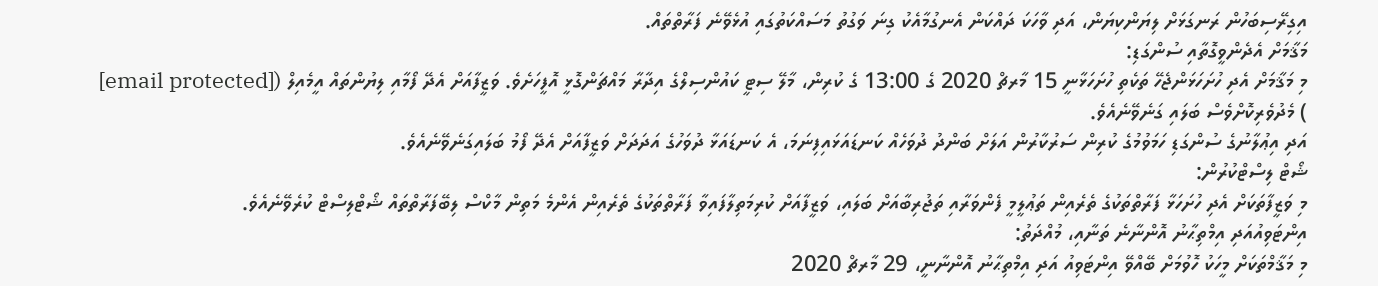އިގިރޭސިބަހުން ރަނގަޅަށް ލިޔަންކިޔަން، އަދި ވާހަކަ ދައްކަން އެނގުމާއެކު ގިނަ ވަގުތު މަސައްކަތުގައި އުޅެވޭނެ ފަރާތްތައް.
މަޤާމަށް އެދެންވީގޮތާއި ސުންގަޑި:
މި މަޤާމަށް އެދި ހުށަހަޅަންޖެހޭ ތަކެތި ހުށަހަޅާނީ 15 މާރޗް 2020 ގެ 13:00 ގެ ކުރިން، މާލޭ ސިޓީ ކައުންސިލްގެ އިދާރާ މައްޗަންގޮޅީ އޮފީހަށެވެ. ވަޒީފާއަށް އެދޭ ފޯމާއި ލިޔުންތައް އީމެއިލް ([email protected] ) މެދުވެރިކޮށްވެސް ބަލައި ގަނެވޭނެއެވެ.
އަދި އިޢުލާނުގެ ސުންގަޑި ހަމަވުމުގެ ކުރިން ސަރުކާރުން އަލަށް ބަންދު ދުވަހެއް ކަނޑައަޅައިފިނަމަ، އެ ކަނޑައަޅާ ދުވަހުގެ އަދަދަށް ވަޒީފާއަށް އެދޭ ފޯމު ބަލައިގަނެވޭނެއެވެ.
ޝޯޓް ލިސްޓްކުރުން:
މި ވަޒީފާތަކަށް އެދި ހުށަހަޅާ ފަރާތްތަކުގެ ތެރެއިން ތަޢުލީމީ ފެންވަރާއި ތަޖުރިބާއަށް ބަލައި، ވަޒީފާއަށް ކުރިމަތިލާފައިވާ ފަރާތްތަކުގެ ތެރެއިން އެންމެ މަތިން މާކްސް ލިބޭފަރާތްތައް ޝޯޓްލިސްޓް ކުރެވޭނެއެވެ.
އިންޓަވިއުއަދި އިމްތިޙާނު އޮންނާނެ ތަނާއި، މުއްދަތު:
މި މަޤާމްތަކަށް މީހަކު ހޮވުމަށް ބޭއްވޭ އިންޓަވިއު އަދި އިމްތިޙާނު އޮންނާނީ، 29 މާރޗް 2020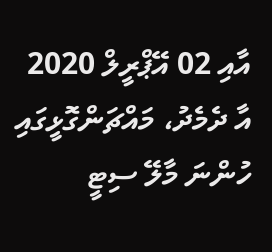އާއި 02 އޭޕްރީލް 2020 އާ ދެމެދު، މައްޗަންގޮޅީގައި ހުންނަ މާލޭ ސިޓީ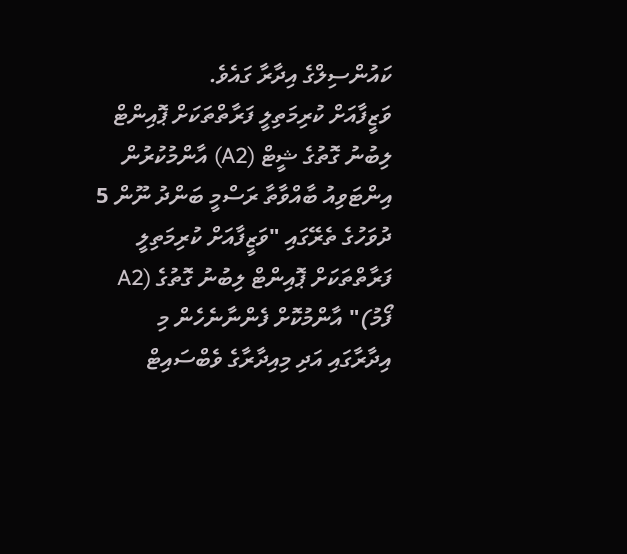ކައުންސިލްގެ އިދާރާ ގައެވެ.
ވަޒީފާއަށް ކުރިމަތިލީ ފަރާތްތަކަށް ޕޮއިންޓް ލިބުނު ގޮތުގެ ޝީޓް (A2) އާންމުކުރުން
އިންޓަވިއު ބާއްވާތާ ރަސްމީ ބަންދު ނޫން 5 ދުވަހުގެ ތެރޭގައި "ވަޒީފާއަށް ކުރިމަތިލީ ފަރާތްތަކަށް ޕޮއިންޓް ލިބުނު ގޮތުގެ (A2 ފޯމު)" އާންމުކޮށް ފެންނާނެހެން މި އިދާރާގައި އަދި މިއިދާރާގެ ވެބްސައިޓް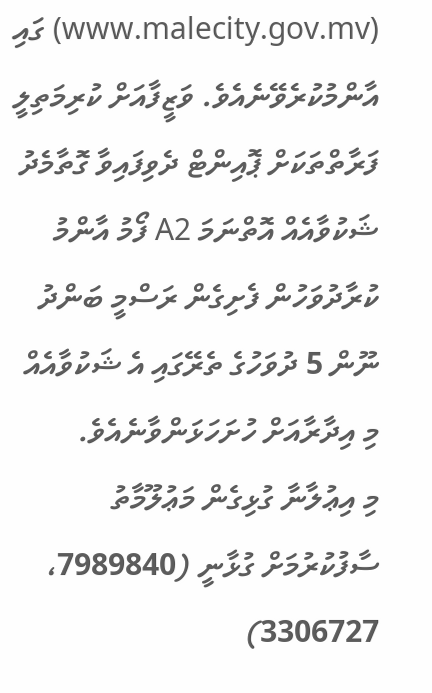(www.malecity.gov.mv) ގައި އާންމުކުރެވޭނެއެވެ. ވަޒީފާއަށް ކުރިމަތިލީ ފަރާތްތަކަށް ޕޮއިންޓް ދެވިފައިވާ ގޮތާމެދު ޝަކުވާއެއް އޮތްނަމަ A2 ފޯމު އާންމު ކުރާދުވަހުން ފެށިގެން ރަސްމީ ބަންދު ނޫން 5 ދުވަހުގެ ތެރޭގައި އެ ޝަކުވާއެއް މި އިދާރާއަށް ހުށަހަޅަންވާނެއެވެ.
މި އިޢުލާނާ ގުޅިގެން މަޢުލޫމާތު ސާފުކުރުމަށް ގުޅާނީ (7989840، 3306727)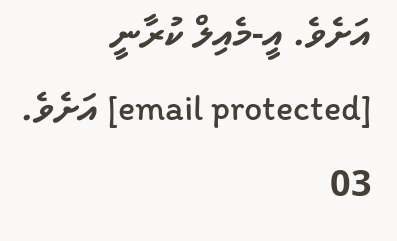އަށެވެ. އީ-މެއިލް ކުރާނީ [email protected] އަށެވެ.
03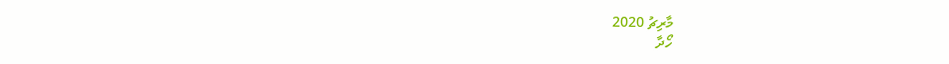މާރިޗު 2020
ހޯދާ